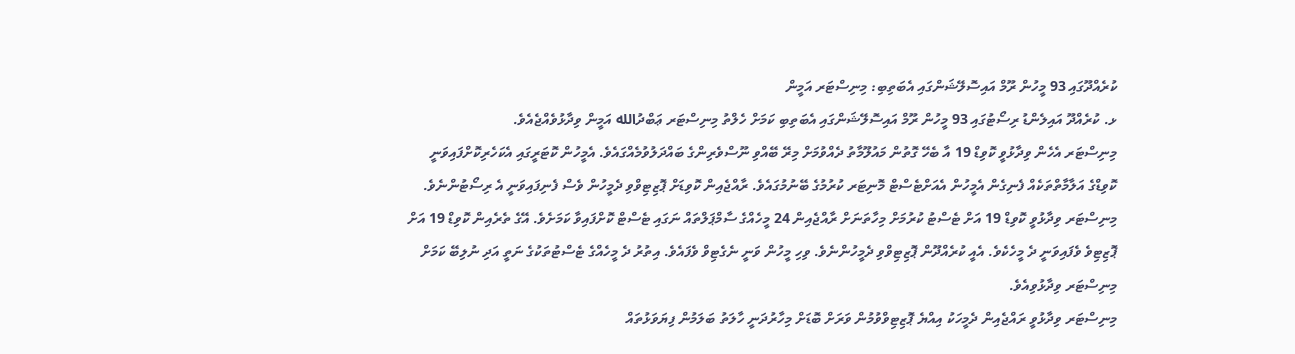ކުރެއްދޫގައި 93 މީހުން ރޫމް އައިސޮލޭޝަންގައި އެބަތިބި: މިނިސްޓަރ އަމީން
ޅ. ކުރެއްދޫ އައިލެންޑު ރިސޯޓުގައި 93 މީހުން ރޫމް އައިސޮލޭޝަންގައި އެބަތިބި ކަމަށް ހެލްތު މިނިސްޓަރ ޢަބްދުالله އަމީން ވިދާޅުވެއްޖެއެވެ.
މިނިސްޓަރ އެހެން ވިދާޅުވީ ކޮވިޑް 19 އާ ބެހޭ ގޮތުން މައުލޫމާތު ދެއްވުމަށް މިރޭ ބޭއްވި ނޫސްވެރިންގެ ބައްދަލުވުމެއްގައެވެ. އެމީހުން ކޮޓަރީގައި އެކަހެރިކޮށްފައިވަނީ ކޮވިޑްގެ އަލާމާތްތަކެއް ފެނިގެން އެމީހުން އެއަށްޓެސްޓް މޮނިޓަރ ކުރުމުގެ ބޭނުމުގައެވެ. ރާއްޖެއިން ކޮވިޑަށް ޕޮޒިޓިވްވި ދެމީހުން ވެސް ފެނިފައިވަނީ އެ ރިސޯޓުންނެވެ.
މިނިސްޓަރ ވިދާޅުވީ ކޮވިޑް 19 އަށް ޓެސްޓު ކުރުމަށް މިހާތަނަށް ރާއްޖެއިން 24 މީހެއްގެ ސާމްޕަލްތައް ނަގައި ޓެސްޓް ކޮށްފައިވާ ކަމަށެވެ. އޭގެ ތެރެއިން ކޮވިޑް 19 އަށް ޕޮޒިޓިވެ ވެފައިވަނީ ދެ މީހެކެވެ. އެއީ ކުރެއްދޫން ޕޮޒިޓިވްވި ދެމީހުންނެވެ. ވިހި މީހުން ވަނީ ނެގެޓިވް ވެފައެވެ. އިތުރު ދެ މީހެއްގެ ޓެސްޓުތަކުގެ ނަތީ އަދި ނުލިބޭ ކަމަށް މިނިސްޓަރ ވިދާޅުވިއެވެ.
މިނިސްޓަރ ވިދާޅުވީ ރައްޖެއިން ދެމީހަކު އިއްޔެ ޕޮޒިޓިވްވުމުން ވަރަށް ބޮޑަށް މިހާރުދަނީ ހާލަތު ބަލަމުން ފިޔަވަޅުތައް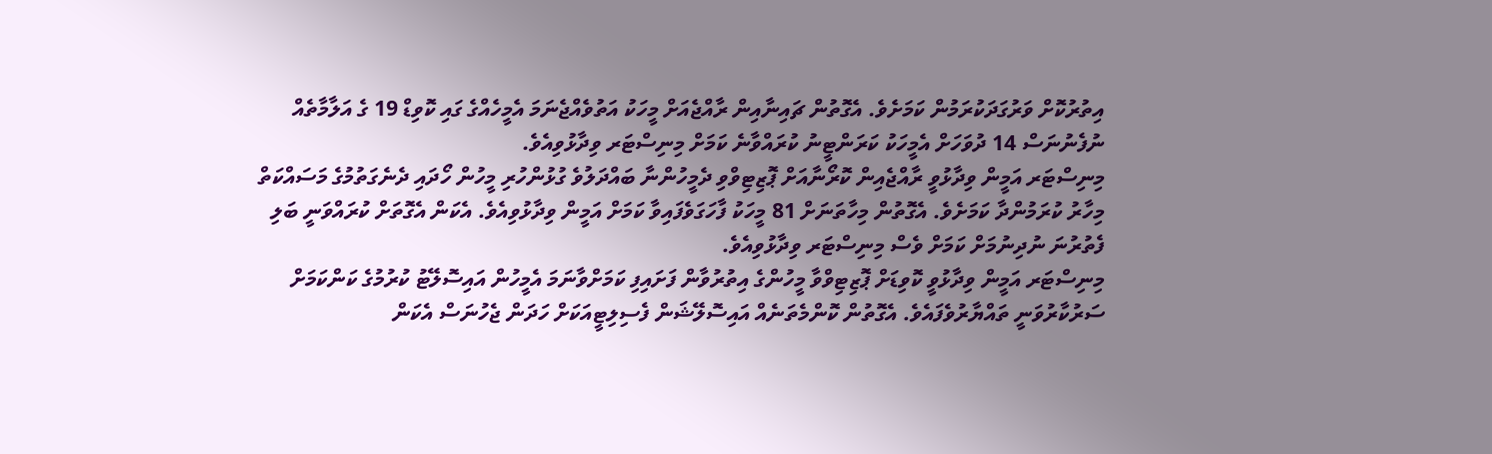އިތުރުކޮށް ވަރުގަދަކުރަމުން ކަމަށެވެ. އެގޮތުން ޗައިނާއިން ރާއްޖެއަށް މީހަކު އަތުވެއްޖެނަމަ އެމީހެއްގެ ގައި ކޮވިޑް 19 ގެ އަލާމާތެއް ނުފެނުނަސް 14 ދުވަހަށް އެމީހަކު ކަރަންޓީނު ކުރައްވާނެ ކަމަށް މިނިސްޓަރ ވިދާޅުވިއެވެ.
މިނިސްޓަރ އަމީން ވިދާޅުވީ ރާއްޖެއިން ކޮރޯނާއަށް ޕޮޒިޓިވްވި ދެމީހުންނާ ބައްދަލުވެ ގުޅުންހުރި މީހުން ހޯދައި ދެނެގަތުމުގެ މަސައްކަތް މިހާރު ކުރަމުންދާ ކަމަށެވެ. އެގޮތުން މިހާތަނަށް 81 މީހަކު ފާހަގަވެފައިވާ ކަމަށް އަމީން ވިދާޅުވިއެވެ. އެކަން އެގޮތަށް ކުރައްވަނީ ބަލި ފެތުރުނަ ނުދިނުމަށް ކަމަށް ވެސް މިނިސްޓަރ ވިދާޅުވިއެވެ.
މިނިސްޓަރ އަމީން ވިދާޅުވީ ކޮވިޑަށް ޕޮޒިޓިވްވާ މީހުންގެ އިތުރުވާން ފަށައިފި ކަމަށްވާނަމަ އެމީހުން އައިސޮލޭޓު ކުރުމުގެ ކަންކަމަށް ސަރުކާރުވަނީ ތައްޔާރުވެފައެވެ. އެގޮތުން ކޮންމެތަނެއް އައިސޮލޭޝަން ފެސިލިޓީއަކަށް ހަދަން ޖެހުނަސް އެކަން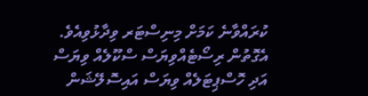ކުރައްވާނެ ކަމަށް މިނިސްޓަރ ވިދާޅުވިއެވެ. އެގޮތުން ރިސޯޓެއްވިޔަސް ސްކޫލެއް ވިޔަސް އަދި ހޮސްޕިޓަލެއް ވިޔަސް އައިސޮލޭޝަން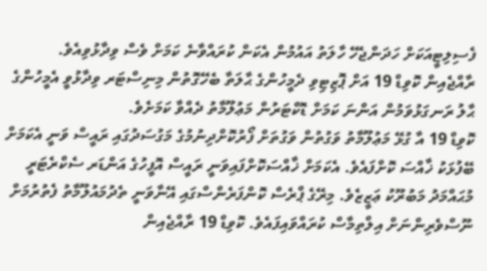ފެސިލިޓީއަކަށް ހަދަންޖެހޭ ހާލަތު އައުމުން އެކަން ކުރައްވާނެ ކަމަށް ވެސް ވިދާޅުވިއެވެ.
ރާއްޖެއިން ކޮވިޑް 19 އަށް ޕޮޒިޓިވި ދެމީހުންގެ ޙާލަތާ ބެހޭގޮތުން މިނިސްޓަރ ވިދާޅުވީ އެމީހުންގެ ޙާލު ރަނގަޅުވަމުން އަންނަ ކަމަށް ޑޮކްޓަރުން މަޢުލޫމާތު ދެއްވާ ކަމަށެވެ.
ކޮވިޑް 19 އާ ގުޅޭ މަޢުލޫމާތު ވަގުތުން ވަގުތަށް ފޯރުކޮށްދިނުމުގެ މަގުސަދުގައި ރައީސް ވަނީ އެކަމަށް ބޭފުޅަކު ޚާއްސަ ކޮށްފައެވެ. އެކަމަށް ޚާއްސަކޮށްފައިވަނީ ރައީސް އޮފީހުގެ އަންޑަރ ސެކްރެޓަރީ މުޙައްމަދު މަބުރޫކު ޢަޒީޒެވެ. މިރޭގެ ޕްރެސް ކޮންފަރެންސްގައި އޭނާވަނީ ތެދުމައުލޫމާތު ފެތުރުމަށް ނޫސްވެރިންނަށް އިލްތިމާސް ކުރައްވައިފައެވެ. ކޮވިޑް 19 ރާއްޖެއިން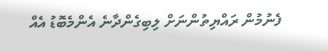ފެނުމުން ރައްޔިތުންނަށް ލިބިގެންދާނެ އެންމެބޮޑު އެއް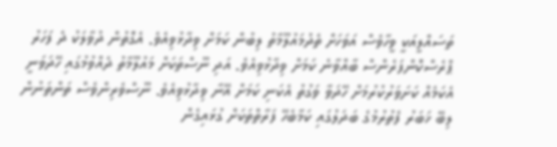ތަސައްލީއަކީ ވީހާވެސް އަވަހަށް ތެދުމައުލޫމާތު ލިބުން ކަމަށް ވިދާޅުވިއެވެ. އެގޮތުން ދުވާލަކު ދެ ފަހަރު ޕްރެސްކޮންފަރެންސް ބާއްވާނެ ކަމަށް ވިދާޅުވިއެވެ. އަދި ނޫސްތަކަށް މައުލޫމާތު ދެއްވުމުގައި ހޭދަވަނީ އެކަމެއް ކަށަވަރުކުރުމަށް ހޭދަވާ ވަގުތު އެކަނި ކަމަށް އޭނާ ވިދާޅުވިއެވެ. ނޫސްވެރިންވެސް ތަންތަނުން ލިބޭ ޚަބަރު ފެތުރުމުގެ ބަދަލުގައި ކަމާބެހޭ ފަރާތްތަކަށް ގުޅައިގެން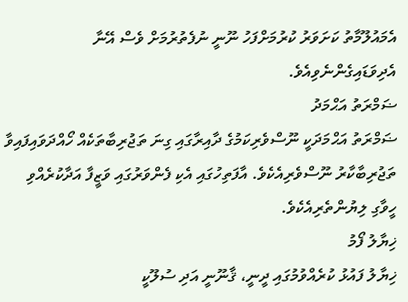އެމައުލޫމާތު ކަށަވަރު ކުރުމަށްފަހު ނޫނީ ނުފެތުރުމަށް ވެސް އޭނާ އެދިވަޑައިގެންނެވިއެވެ.
ޟަމްރަތު އަޙްމަދު
ޟަމްރަތު އަޙްމަދަކީ ނޫސްވެރިކަމުގެ ދާއިރާގައި ގިނަ ތަޖުރިބާތަކެއް ހޯއްދަވައިފައިވާ ތަޖުރިބާކާރު ނޫސްވެރިއެކެވެ. އާފަތިހުގައި އެކި ފެންވަރުގައި ވަޒީފާ އަދާކުރެއްވި ހީވާގި ލިޔުންތެރިއެކެވެ.
ޚިޔާލު ފޯމު
ޚިޔާލު ފައުޅު ކުރެއްވުމުގައި ދީނީ، ޤާނޫނީ އަދި ސުލޫކީ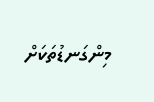މިންގަނޑުތަކަށް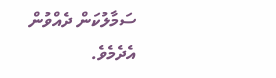ސަމާލުކަން ދެއްވުން އެދެމެވެ.